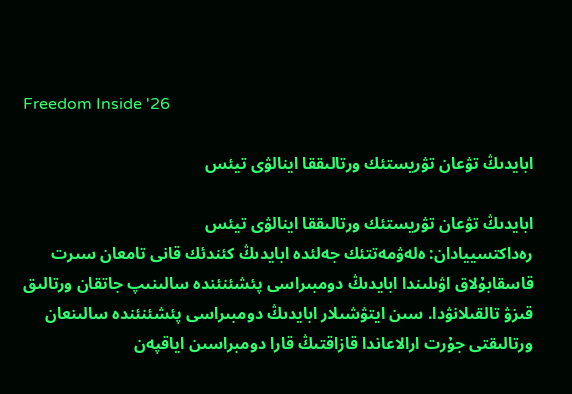Freedom Inside '26

ابايدىڭ تۋعان تۋريستئك ورتالىققا اينالۋى تيئس

ابايدىڭ تۋعان تۋريستئك ورتالىققا اينالۋى تيئس
رەداكتسييادان: ەلەۋمەتتئك جەلئدە ابايدىڭ كئندئك قانى تامعان سىرت قاسقابۇلاق اۋىلىندا ابايدىڭ دومبىراسى پئشئنئندە سالىنىپ جاتقان ورتالىق قىزۋ تالقىلانۋدا. سىن ايتۋشىلار ابايدىڭ دومبىراسى پئشئنئندە سالىنعان ورتالىقتى جۇرت ارالاعاندا قازاقتىڭ قارا دومبراسىن اياقپەن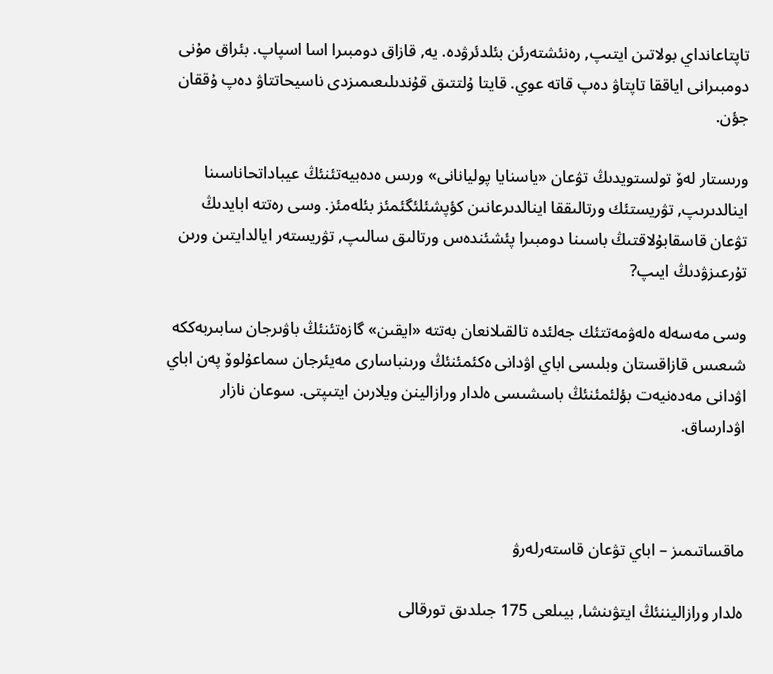تاپتاعانداي بولاتىن ايتىپ, رەنئشتەرئن بئلدئرۋدە. يە, قازاق دومبىرا اسا اسپاپ. بئراق مۇنى دومبىرانى اياققا تاپتاۋ دەپ قاتە عوي. قايتا ۇلتتىق قۇندىلىعىمىزدى ناسيحاتتاۋ دەپ ۇققان جؤن.

ورىستار لەۆ تولستويدىڭ تۋعان «ياسنايا پوليانانى» ورىس ەدەبيەتئنئڭ عيباداتحاناسىنا اينالدىرىپ, تۋريستئك ورتالىققا اينالدىرعانىن كؤپشئلئگئمئز بئلەمئز. وسى رەتتە ابايدىڭ تۋعان قاسقابۇلاقتىڭ باسىنا دومبىرا پئشئندەس ورتالىق سالىپ, تۋريستەر ايالدايتىن ورىن تۇرعىزۋدىڭ ايىپ?

وسى مەسەلە ەلەۋمەتتئك جەلئدە تالقىلانعان بەتتە «ايقىن» گازەتئنئڭ باۋىرجان سابىربەككە شىعىس قازاقستان وبلىسى اباي اۋدانى ەكئمئنئڭ ورىنباسارى مەيئرجان سماعۇلوۆ پەن اباي اۋدانى مەدەنيەت بؤلئمئنئڭ باسشىسى ەلدار ورازالينن ويلارىن ايتىپتى. سوعان نازار اۋدارساق.



ماقساتىمىز – اباي تۋعان قاستەرلەرۋ

ەلدار ورازاليننئڭ ايتۋىنشا, بيىلعى 175 جىلدىق تورقالى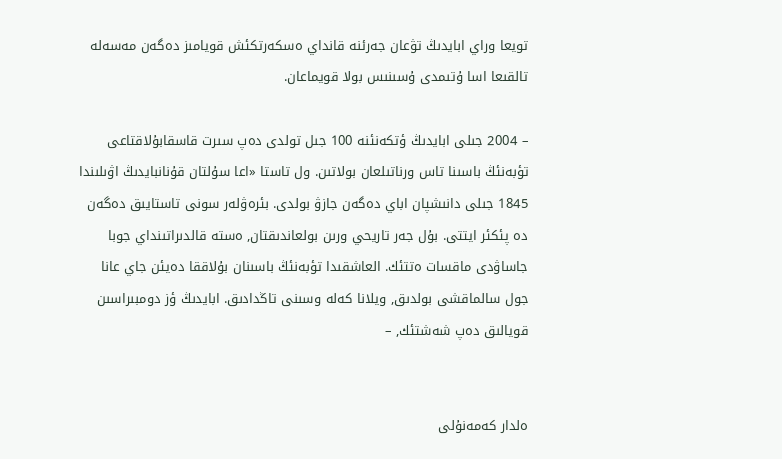تويعا وراي ابايدىڭ تۋعان جەرئنە قانداي ەسكەرتكئش قويامىز دەگەن مەسەلە تالقىعا اسا ۇتىمدى ۇسىنىس بولا قويماعان.

– 2004 جىلى ابايدىڭ ؤتكەنئنە 100 جىل تولدى دەپ سىرت قاسقابۇلاقتاعى تؤبەنئڭ باسىنا تاس ورناتىلعان بولاتىن. ول تاستا «اعا سۇلتان قۇنانبايدىڭ اۋىلىندا 1845 جىلى دانىشپان اباي دەگەن جازۋ بولدى. بئرەۋلەر سونى تاستايىق دەگەن دە پئكئر ايتتى. بۇل جەر تاريحي ورىن بولعاندىقتان, ەستە قالدىراتىنداي جوبا جاساۋدى ماقسات ەتتئك. العاشقىدا تؤبەنئڭ باسىنان بۇلاققا دەيئن جاي عانا جول سالماقشى بولدىق, ويلانا كەلە وسىنى تاڭدادىق. ابايدىڭ ؤز دومبىراسىن قويالىق دەپ شەشتئك, –


ەلدار كەمەنۇلى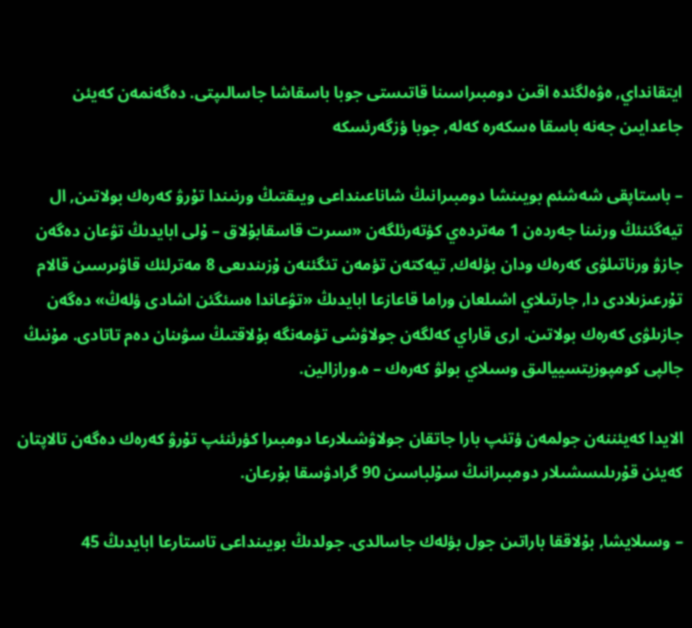ايتقانداي, ەۋەلگئدە اقىن دومبىراسىنا قاتىستى جوبا باسقاشا جاسالىپتى. دەگەنمەن كەيئن جاعدايىن جەنە باسقا ەسكەرە كەلە, جوبا ؤزگەرئسكە

– باستاپقى شەشئم بويىنشا دومبىرانىڭ شاناعىنداعى ويىقتىڭ ورنىندا تۇرۋ كەرەك بولاتىن, ال تيەگئنئڭ ورنىنا جەردەن 1 مەتردەي كؤتەرئلگەن «سىرت قاسقابۇلاق – ۇلى ابايدىڭ تۋعان دەگەن جازۋ ورناتىلۋى كەرەك ودان بؤلەك, تيەكتەن تؤمەن تئگئنەن ۇزىندىعى 8 مەترلئك قاۋىرسىن قالام تۇرعىزىلادى دا, جارتىلاي اشىلعان وراما قاعازعا ابايدىڭ «تۋعاندا ەسئگئن اشادى ؤلەڭ» دەگەن جازىلۋى كەرەك بولاتىن. ارى قاراي كەلگەن جولاۋشى تؤمەنگە بۇلاقتىڭ سۋىنان دەم تاتادى. مۇنىڭ جالپى كومپوزيتسييالىق وسىلاي بولۋ كەرەك – ە.ورازالين.

الايدا كەيئننەن جولمەن ؤتئپ بارا جاتقان جولاۋشىلارعا دومبىرا كؤرئنئپ تۇرۋ كەرەك دەگەن تالاپتان كەيئن قۇرىلىسشىلار دومبىرانىڭ سۇلباسىن 90 گرادۋسقا بۇرعان.

– وسىلايشا, بۇلاققا باراتىن جول بؤلەك جاسالدى. جولدىڭ بويىنداعى تاستارعا ابايدىڭ 45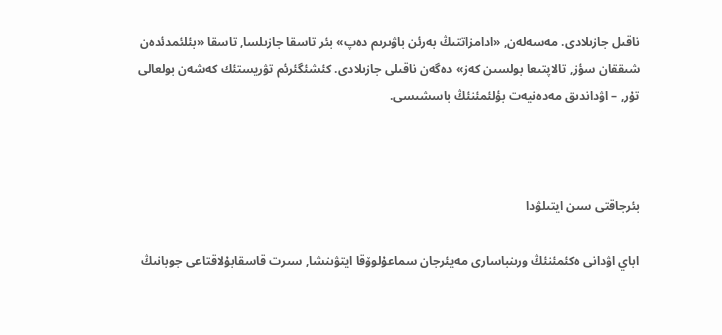ناقىل جازىلادى. مەسەلەن, «ادامزاتتىڭ بەرئن باۋىرىم دەپ» بئر تاسقا جازىلسا, تاسقا «بئلئمدئدەن شىققان سؤز, تالاپتىعا بولسىن كەز» دەگەن ناقىلى جازىلادى. كئشئگئرئم تۋريستئك كەشەن بولعالى تۇر, – اۋداندىق مەدەنيەت بؤلئمئنئڭ باسشىسى.



بئرجاقتى سىن ايتىلۋدا

اباي اۋدانى ەكئمئنئڭ ورىنباسارى مەيئرجان سماعۇلوۆقا ايتۋىنشا, سىرت قاسقابۇلاقتاعى جوبانىڭ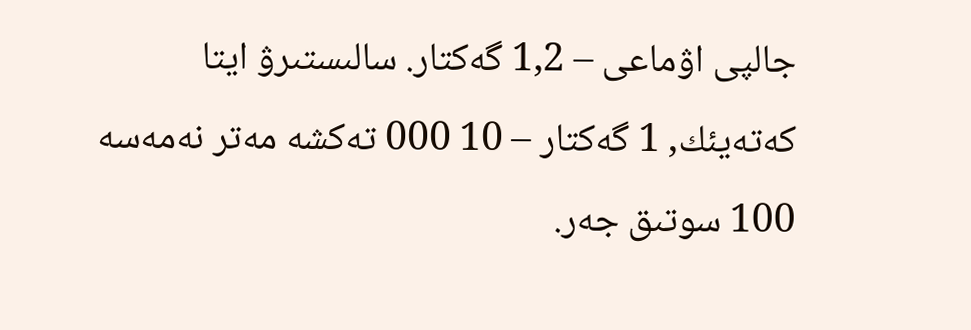جالپى اۋماعى – 1,2 گەكتار. سالىستىرۋ ايتا كەتەيئك, 1 گەكتار – 10 000 تەكشە مەتر نەمەسە 100 سوتىق جەر.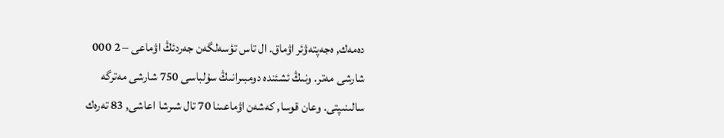دەمەك, ەجەپتەۋئر اۋماق. ال تاس تؤسەلگەن جەردئڭ اۋماعى – 2 000 شارشى مەتر. ونىڭ ئشئندە دومبىرانىڭ سۇلباسى 750 شارشى مەترگە سالىنىپتى. وعان قوسا, كەشەن اۋماعىنا 70 تال شىرشا اعاشى, 83 تەرەك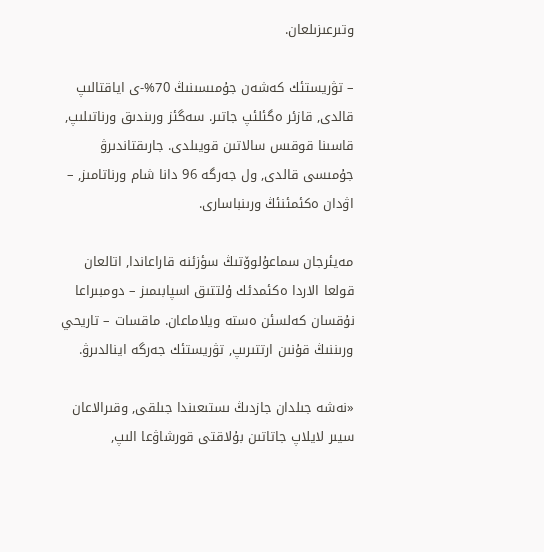وتىرعىزىلعان.

– تۋريستئك كەشەن جۇمىسىنىڭ 70%-ى اياقتالىپ قالدى, قازئر ەگئلئپ جاتىر. سەگئز ورىندىق ورناتىلىپ, قاسىنا قوقىس سالاتىن قويىلدى. جارىقتاندىرۋ جۇمىسى قالدى, ول جەرگە 96 دانا شام ورناتامىز, – اۋدان ەكئمئنئڭ ورىنباسارى.

مەيئرجان سماعۇلوۆتىڭ سؤزئنە قاراعاندا, اتالعان قولعا الاردا ەكئمدئك ۇلتتىق اسپابىمىز – دومبىراعا نۇقسان كەلسئن ەستە ويلاماعان. ماقسات – تاريحي ورىننىڭ قۇنىن ارتتىرىپ, تۋريستئك جەرگە اينالدىرۋ.

«نەشە جىلدان جازدىڭ ىستىعىندا جىلقى, وقىرالاعان سيىر لايلاپ جاتاتىن بۇلاقتى قورشاۋعا الىپ,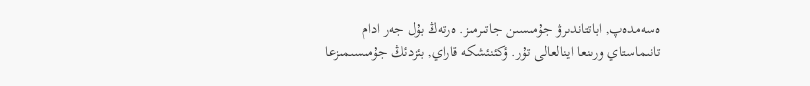ەسەمدەپ, اباتتاندىرۋ جۇمىسىن جاتىرمىز. ەرتەڭ بۇل جەر ادام تانىماستاي ورىنعا اينالعالى تۇر. ؤكئنئشكە قاراي, بئزدئڭ جۇمىسىمىزعا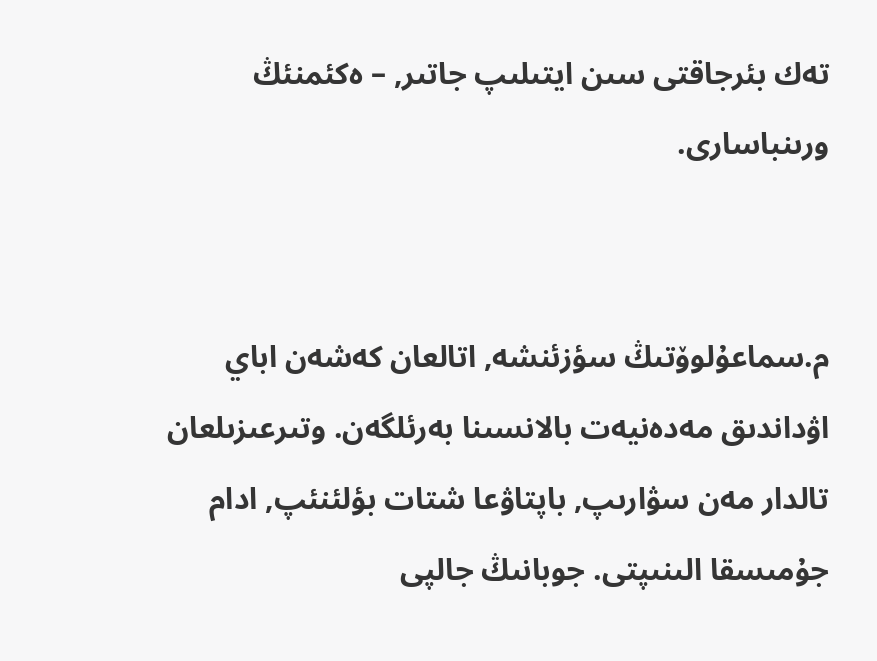تەك بئرجاقتى سىن ايتىلىپ جاتىر, – ەكئمنئڭ ورىنباسارى.


م.سماعۇلوۆتىڭ سؤزئنشە, اتالعان كەشەن اباي اۋداندىق مەدەنيەت بالانسىنا بەرئلگەن. وتىرعىزىلعان تالدار مەن سۋارىپ, باپتاۋعا شتات بؤلئنئپ, ادام جۇمىسقا الىنىپتى. جوبانىڭ جالپى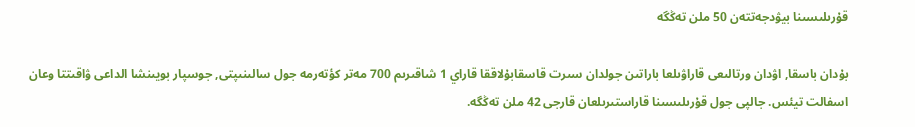قۇرىلىسىنا بيۋدجەتتەن 50 ملن تەڭگە

بۇدان باسقا, اۋدان ورتالىعى قاراۋىلعا باراتىن جولدان سىرت قاسقابۇلاققا قاراي 1 شاقىرىم 700 مەتر كؤتەرمە جول سالىنىپتى, جوسپار بويىنشا الداعى ۋاقىتتا وعان اسفالت تيئس. جالپى جول قۇرىلىسىنا قاراستىرىلعان قارجى 42 ملن تەڭگە.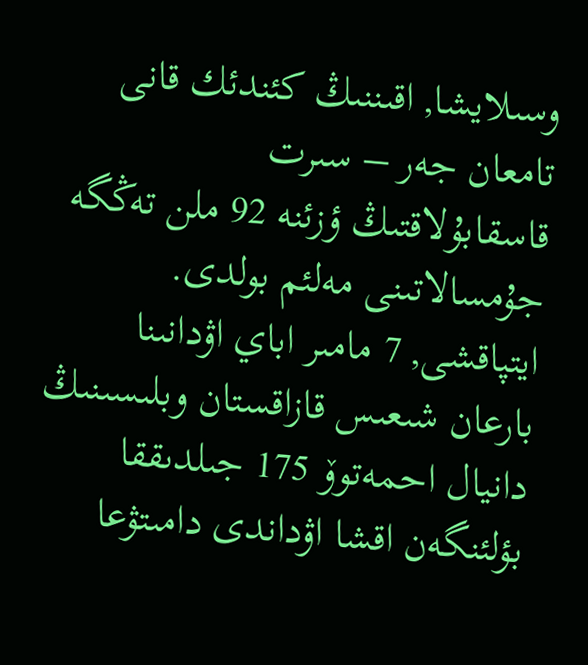وسىلايشا, اقىننىڭ كئندئك قانى تامعان جەر – سىرت قاسقابۇلاقتىڭ ؤزئنە 92 ملن تەڭگە جۇمسالاتىنى مەلئم بولدى. ايتپاقشى, 7 مامىر اباي اۋدانىنا بارعان شىعىس قازاقستان وبلىسىنىڭ دانيال احمەتوۆ 175 جىلدىققا بؤلئنگەن اقشا اۋداندى دامىتۋعا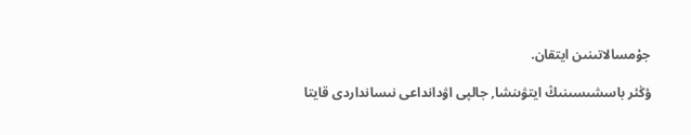جۇمسالاتىنىن ايتقان.

ؤڭئر باسشىسىنىڭ ايتۋىنشا, جالپى اۋدانداعى نىسانداردى قايتا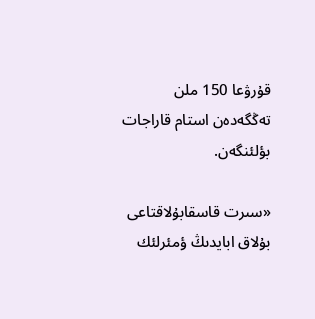قۇرۋعا 150 ملن تەڭگەدەن استام قاراجات بؤلئنگەن.

«سىرت قاسقابۇلاقتاعى بۇلاق ابايدىڭ ؤمئرلئك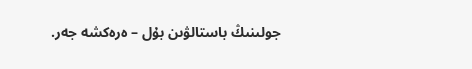جولىنىڭ باستالۋىن بۇل – ەرەكشە جەر.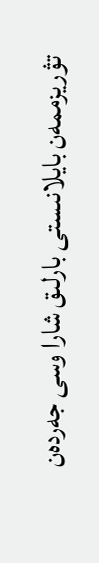تۋريزممەن بايلانىستى بارلىق شارا وسى جەردەن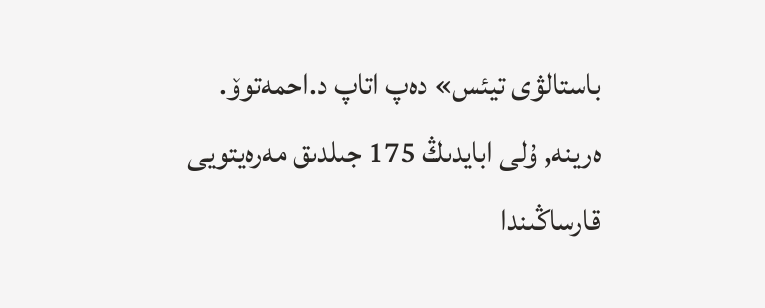باستالۋى تيئس» دەپ اتاپ د.احمەتوۆ. ەرينە, ۇلى ابايدىڭ 175 جىلدىق مەرەيتويى قارساڭىندا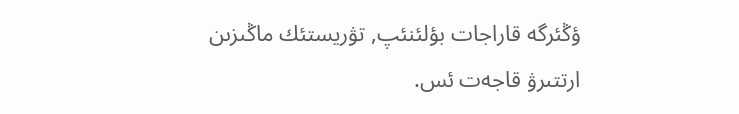ؤڭئرگە قاراجات بؤلئنئپ, تۋريستئك ماڭىزىن ارتتىرۋ قاجەت ئس.